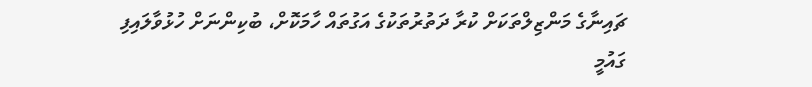ޗައިނާގެ މަންޒިލްތަކަށް ކުރާ ދަތުރުތަކުގެ އަގުތައް ހާމަކޮށް، ބުކިންނަށް ހުޅުވާލައިފި
ގައުމީ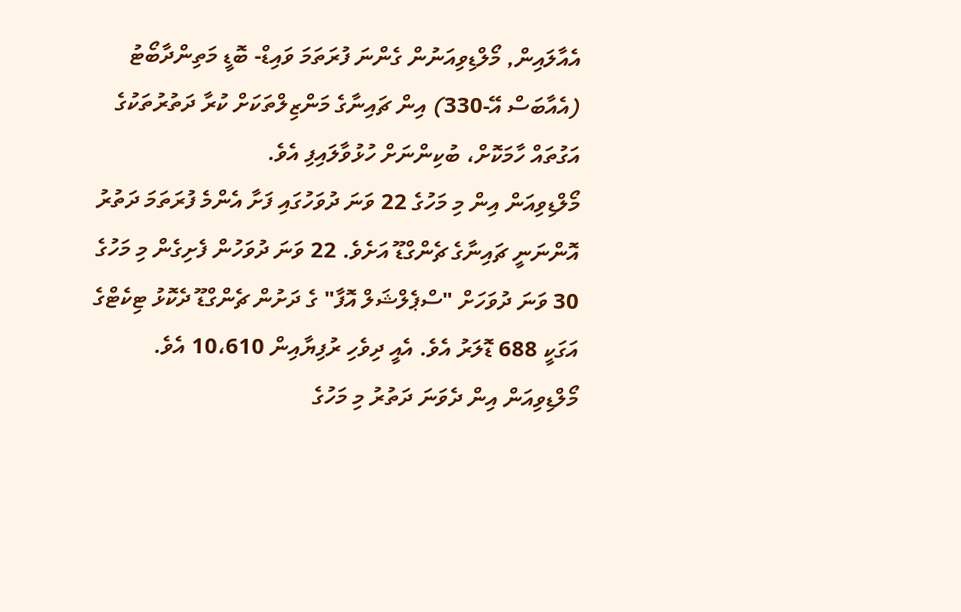އެއާލައިން, މޯލްޑިވިއަނުން ގެންނަ ފުރަތަމަ ވައިޑް- ބޮޑީ މަތިންދާބޯޓު (އެއާބަސް އޭ-330) އިން ޗައިނާގެ މަންޒިލްތަކަށް ކުރާ ދަތުރުތަކުގެ އަގުތައް ހާމަކޮށް، ބުކިންނަށް ހުޅުވާލައިފި އެވެ.
މޯލްޑިވިއަން އިން މި މަހުގެ 22 ވަނަ ދުވަހުގައި ފަށާ އެންމެ ފުރަތަމަ ދަތުރު އޮންނަނީ ޗައިނާގެ ޗެންގްޑޫ އަށެވެ. 22 ވަނަ ދުވަހުން ފެށިގެން މި މަހުގެ 30 ވަނަ ދުވަހަށް "ސްޕެލްޝަލް އޮފާ" ގެ ދަށުން ޗެންގްޑޫ ދެކޮޅު ޓިކެޓްގެ އަގަކީ 688 ޑޮލަރު އެވެ. އެއީ ދިވެހި ރުފިޔާއިން 10،610 އެވެ.
މޯލްޑިވިއަން އިން ދެވަނަ ދަތުރު މި މަހުގެ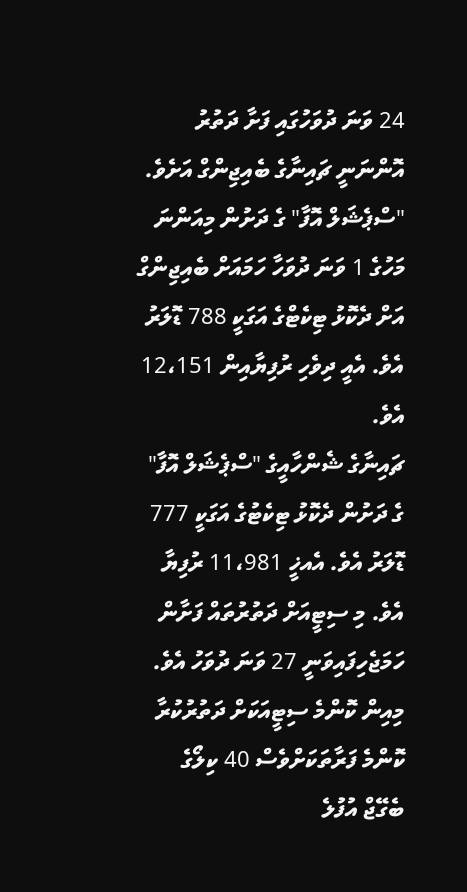24 ވަނަ ދުވަހުގައި ފަށާ ދަތުރު އޮންނަނީ ޗައިނާގެ ބެއިޖިންގް އަށެވެ. "ސްޕެޝަލް އޮފާ" ގެ ދަށުން މިއަންނަ މަހުގެ 1 ވަނަ ދުވަހާ ހަމައަށް ބެއިޖިންގް އަށް ދެކޮޅު ޓިކެޓްގެ އަގަކީ 788 ޑޮލަރު އެވެ. އެއީ ދިވެހި ރުފިޔާއިން 12،151 އެވެ.
ޗައިނާގެ ޝެންހާއީގެ "ސްޕެޝަލް އޮފާ" ގެ ދަށުން ދެކޮޅު ޓިކެޓުގެ އަގަކީ 777 ޑޮލަރު އެވެ. އެއޚީ 11،981 ރުފިޔާ އެވެ. މި ސިޓީއަށް ދަތުރުތައް ފަށާން ހަމަޖެހިފައިވަނީ 27 ވަނަ ދުވަހު އެވެ.
މިއިން ކޮންމެ ސިޓީއަކަށް ދަތުރުކުރާ ކޮންމެ ފަރާތަކަށްވެސް 40 ކިލޯގެ ބެގޭޖް އުފުލެ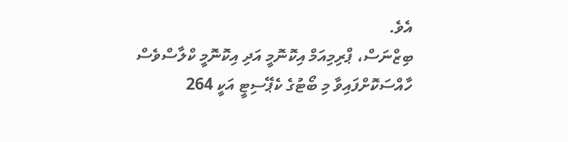އެވެ.
ބިޒްނަސް، ޕްރިމިއަމް އިކޮނޮމީ އަދި އިކޮނޮމީ ކްލާސްވެސް ހާއްސަކޮށްފައިވާ މި ބޯޓުގެ ކެޕޭސިޓީ އަކީ 264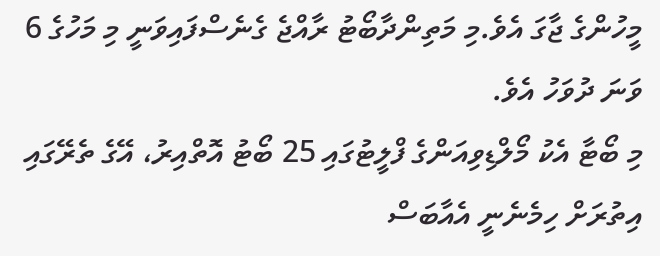މީހުންގެ ޖާގަ އެވެ.މި މަތިންދާބޯޓު ރާއްޖެ ގެނެސްފައިވަނީ މި މަހުގެ 6 ވަނަ ދުވަހު އެވެ.
މި ބޯޓާ އެކު މޯލްޑިވިއަންގެ ފްލީޓުގައި 25 ބޯޓު އޮތްއިރު، އޭގެ ތެރޭގައި އިތުރަށް ހިމެނެނީ އެއާބަސް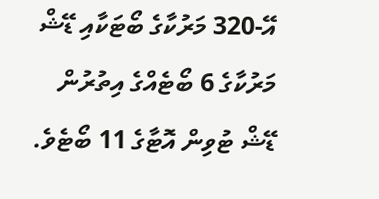އޭ-320 މަރުކާގެ ބޯޓަކާއި ޑޭޝް މަރުކާގެ 6 ބޯޓެއްގެ އިތުރުން ޑޭޝް ޓުވިން އޮޓާގެ 11 ބޯޓެވެ.